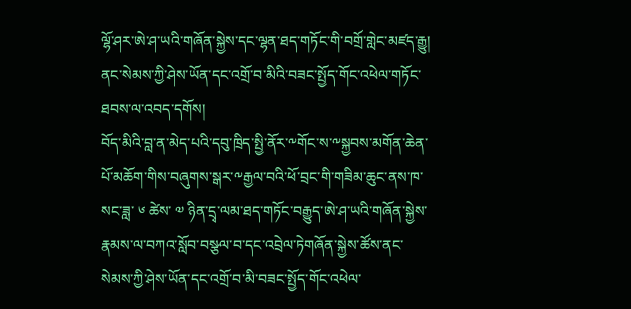ལྷོ་ཤར་ཨེ་ཤ་ཡའི་གཞོན་སྐྱེས་དང་ལྷན་ཐད་གཏོང་གི་བགྲོ་གླེང་མཛད་རྒྱུ།
ནང་སེམས་ཀྱི་ཤེས་ཡོན་དང་འགྲོ་བ་མིའི་བཟང་སྤྱོད་གོང་འཕེལ་གཏོང་ཐབས་ལ་འབད་དགོས།
བོད་མིའི་བླ་ན་མེད་པའི་དབུ་ཁྲིད་སྤྱི་ནོར་༸གོང་ས་༸སྐྱབས་མགོན་ཆེན་པོ་མཆོག་གིས་བཞུགས་སྒར་༸རྒྱལ་བའི་ཕོ་བྲང་གི་གཟིམ་ཆུང་ནས་ཁ་སང་ཟླ་ ༦ ཚེས་ ༧ ཉིན་དྲྭ་ལམ་ཐད་གཏོང་བརྒྱུད་ཨེ་ཤ་ཡའི་གཞོན་སྐྱེས་རྣམས་ལ་བཀའ་སློབ་བསྩལ་བ་དང་འབྲེལ་ཏེགཞོན་སྐྱེས་ཚོས་ནང་སེམས་ཀྱི་ཤེས་ཡོན་དང་འགྲོ་བ་མི་བཟང་སྤྱོད་གོང་འཕེལ་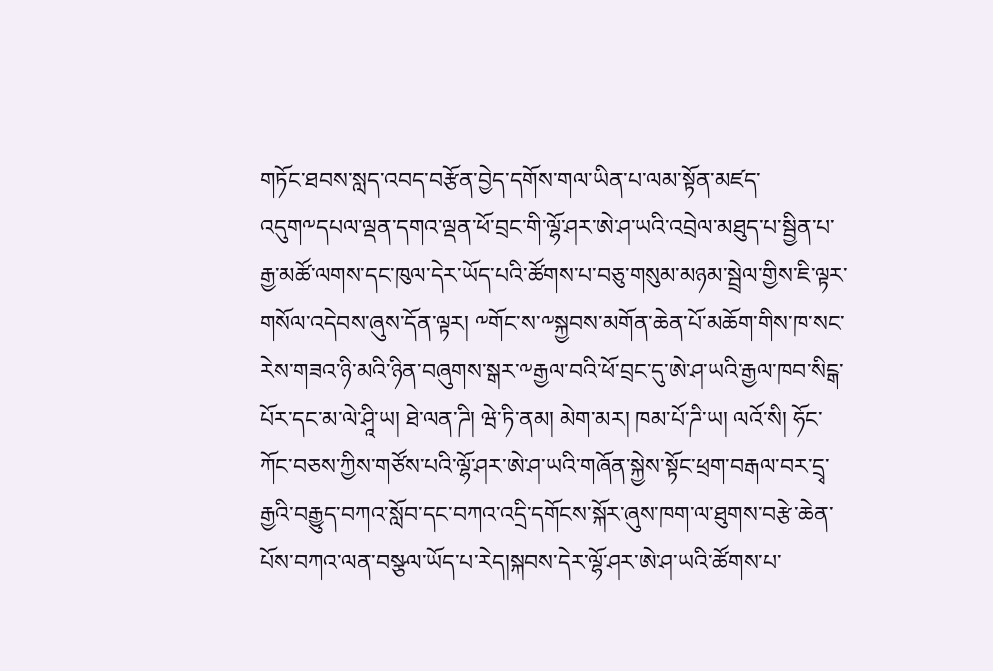གཏོང་ཐབས་སླད་འབད་བརྩོན་བྱེད་དགོས་གལ་ཡིན་པ་ལམ་སྟོན་མཛད་འདུག༸དཔལ་ལྡན་དགའ་ལྡན་ཕོ་བྲང་གི་ལྷོ་ཤར་ཨེ་ཤ་ཡའི་འབྲེལ་མཐུད་པ་སྦྱིན་པ་རྒྱ་མཚོ་ལགས་དང་ཁུལ་དེར་ཡོད་པའི་ཚོགས་པ་བཅུ་གསུམ་མཉམ་སྦྲེལ་གྱིས་ཇི་ལྟར་གསོལ་འདེབས་ཞུས་དོན་ལྟར། ༸གོང་ས་༸སྐྱབས་མགོན་ཆེན་པོ་མཆོག་གིས་ཁ་སང་རེས་གཟའ་ཉི་མའི་ཉིན་བཞུགས་སྒར་༸རྒྱལ་བའི་ཕོ་བྲང་དུ་ཨེ་ཤ་ཡའི་རྒྱལ་ཁབ་སིངྒ་པོར་དང་མ་ལེ་ཤཱི་ཡ། ཐེ་ལན་ཌི། ཝེ་ཏི་ནམ། མེག་མར། ཁམ་པོ་ཌི་ཡ། ལའོ་སི། ཧོང་ཀོང་བཅས་ཀྱིས་གཙོས་པའི་ལྷོ་ཤར་ཨེ་ཤ་ཡའི་གཞོན་སྐྱེས་སྟོང་ཕྲག་བརྒལ་བར་དྲྭ་རྒྱའི་བརྒྱུད་བཀའ་སློབ་དང་བཀའ་འདྲི་དགོངས་སྐོར་ཞུས་ཁག་ལ་ཐུགས་བརྩེ་ཆེན་པོས་བཀའ་ལན་བསྩལ་ཡོད་པ་རེད།སྐབས་དེར་ལྷོ་ཤར་ཨེ་ཤ་ཡའི་ཚོགས་པ་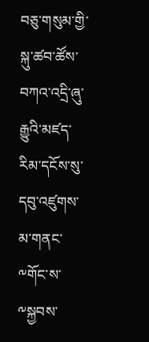བཅུ་གསུམ་གྱི་སྐུ་ཚབ་ཚོས་བཀའ་འདྲི་ཞུ་རྒྱུའི་མཛད་རིམ་དངོས་སུ་དབུ་འཛུགས་མ་གནང་༸གོང་ས་༸སྐྱབས་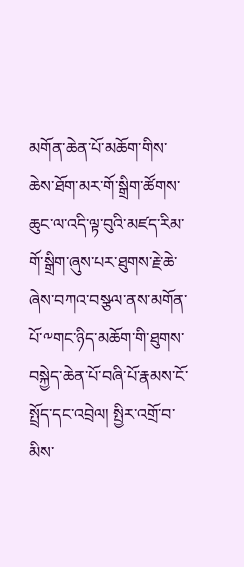མགོན་ཆེན་པོ་མཆོག་གིས་ཆེས་ཐོག་མར་གོ་སྒྲིག་ཚོགས་ཆུང་ལ་འདི་ལྟ་བུའི་མཛད་རིམ་གོ་སྒྲིག་ཞུས་པར་ཐུགས་རྗེ་ཆེ་ཞེས་བཀའ་བསྩལ་ནས་མགོན་པོ་༸གང་ཉིད་མཆོག་གི་ཐུགས་བསྐྱེད་ཆེན་པོ་བཞི་པོ་རྣམས་ངོ་སྤྲོད་དང་འབྲེལ། སྤྱིར་འགྲོ་བ་མིས་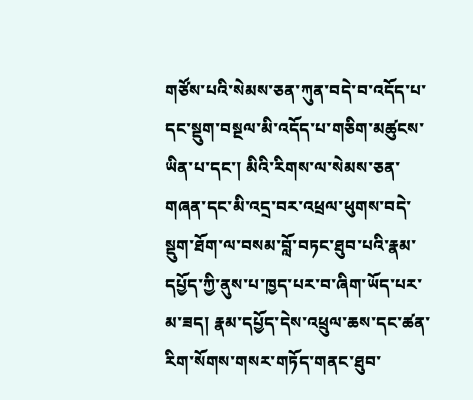གཙོས་པའི་སེམས་ཅན་ཀུན་བདེ་བ་འདོད་པ་དང་སྡུག་བསྔལ་མི་འདོད་པ་གཅིག་མཚུངས་ཡིན་པ་དང་། མིའི་རིགས་ལ་སེམས་ཅན་གཞན་དང་མི་འདྲ་བར་འཕྲལ་ཕུགས་བདེ་སྡུག་ཐོག་ལ་བསམ་བློ་བཏང་ཐུབ་པའི་རྣམ་དཔྱོད་ཀྱི་ནུས་པ་ཁྱད་པར་བ་ཞིག་ཡོད་པར་མ་ཟད། རྣམ་དཔྱོད་དེས་འཕྲུལ་ཆས་དང་ཚན་རིག་སོགས་གསར་གཏོད་གནང་ཐུབ་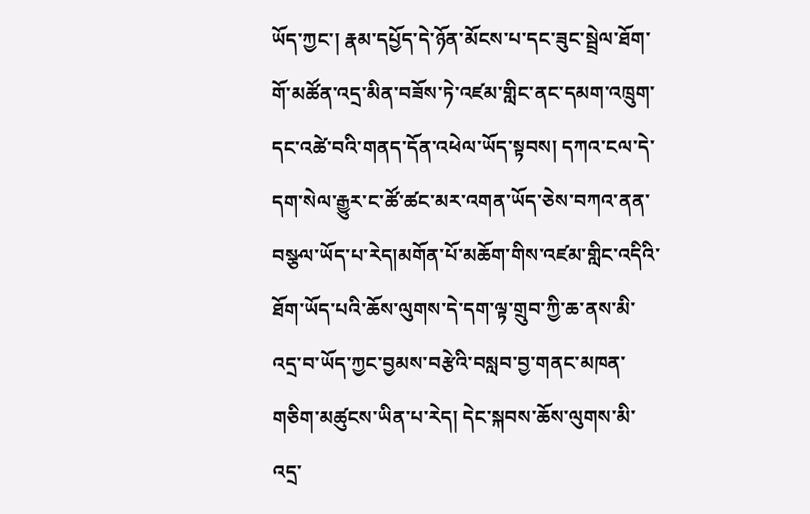ཡོད་ཀྱང་། རྣམ་དཔྱོད་དེ་ཉོན་མོངས་པ་དང་ཟུང་སྦྲེལ་ཐོག་གོ་མཚོན་འདྲ་མིན་བཟོས་ཏེ་འཛམ་གླིང་ནང་དམག་འཁྲུག་དང་འཚེ་བའི་གནད་དོན་འཕེལ་ཡོད་སྟབས། དཀའ་ངལ་དེ་དག་སེལ་རྒྱུར་ང་ཚོ་ཚང་མར་འགན་ཡོད་ཅེས་བཀའ་ནན་བསྩལ་ཡོད་པ་རེད།མགོན་པོ་མཆོག་གིས་འཛམ་གླིང་འདིའི་ཐོག་ཡོད་པའི་ཆོས་ལུགས་དེ་དག་ལྟ་གྲུབ་ཀྱི་ཆ་ནས་མི་འདྲ་བ་ཡོད་ཀྱང་བྱམས་བརྩེའི་བསླབ་བྱ་གནང་མཁན་གཅིག་མཚུངས་ཡིན་པ་རེད། དེང་སྐབས་ཆོས་ལུགས་མི་འདྲ་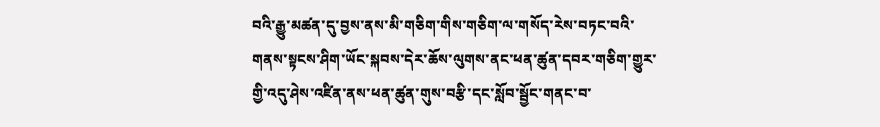བའི་རྒྱུ་མཚན་དུ་བྱས་ནས་མི་གཅིག་གིས་གཅིག་ལ་གསོད་རེས་བཏང་བའི་གནས་སྟངས་ཤིག་ཡོང་སྐབས་དེར་ཆོས་ལུགས་ནང་ཕན་ཚུན་དབར་གཅིག་གྱུར་གྱི་འདུ་ཤེས་འཛིན་ནས་ཕན་ཚུན་གུས་བརྩི་དང་སློབ་སྦྱོང་གནང་བ་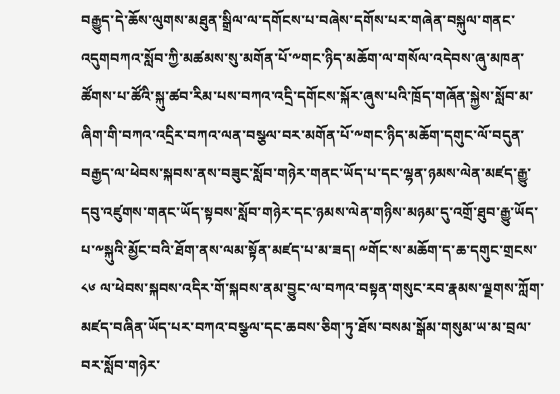བརྒྱུད་དེ་ཆོས་ལུགས་མཐུན་སྒྲིལ་ལ་དགོངས་པ་བཞེས་དགོས་པར་གཞེན་བསྐུལ་གནང་འདུགབཀའ་སློབ་ཀྱི་མཚམས་སུ་མགོན་པོ་༸གང་ཉིད་མཆོག་ལ་གསོལ་འདེབས་ཞུ་མཁན་ཚོགས་པ་ཚོའི་སྐུ་ཚབ་རིམ་པས་བཀའ་འདྲི་དགོངས་སྐོར་ཞུས་པའི་ཁྲོད་གཞོན་སྐྱེས་སློབ་མ་ཞིག་གི་བཀའ་འདྲིར་བཀའ་ལན་བསྩལ་བར་མགོན་པོ་༸གང་ཉིད་མཆོག་དགུང་ལོ་བདུན་བརྒྱད་ལ་ཕེབས་སྐབས་ནས་བཟུང་སློབ་གཉེར་གནང་ཡོད་པ་དང་ལྷན་ཉམས་ལེན་མཛད་རྒྱུ་དབུ་འཛུགས་གནང་ཡོད་སྟབས་སློབ་གཉེར་དང་ཉམས་ལེན་གཉིས་མཉམ་དུ་འགྲོ་ཐུབ་རྒྱུ་ཡོད་པ་༸སྐུའི་མྱོང་བའི་ཐོག་ནས་ལམ་སྟོན་མཛད་པ་མ་ཟད། ༸གོང་ས་མཆོག་ད་ཆ་དགུང་གྲངས་ ༨༦ ལ་ཕེབས་སྐབས་འདིར་གོ་སྐབས་ནམ་བྱུང་ལ་བཀའ་བསྟན་གསུང་རབ་རྣམས་ལྗགས་ཀློག་མཛད་བཞིན་ཡོད་པར་བཀའ་བསྩལ་དང་ཆབས་ཅིག་ཏུ་ཐོས་བསམ་སྒོམ་གསུམ་ཡ་མ་བྲལ་བར་སློབ་གཉེར་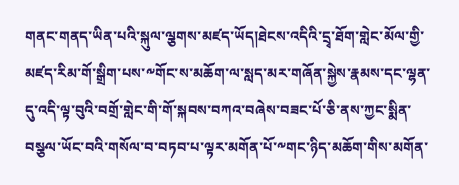གནང་གནད་ཡིན་པའི་སྐུལ་ལྕགས་མཛད་ཡོད།ཐེངས་འདིའི་དྲྭ་ཐོག་གླེང་མོལ་གྱི་མཛད་རིམ་གོ་སྒྲིག་པས་༸གོང་ས་མཆོག་ལ་སླད་མར་གཞོན་སྐྱེས་རྣམས་དང་ལྷན་དུ་འདི་ལྟ་བུའི་བགྲོ་གླེང་གི་གོ་སྐབས་བཀའ་བཞེས་བཟང་པོ་ཅི་ནས་ཀྱང་སྨིན་བསྩལ་ཡོང་བའི་གསོལ་བ་བཏབ་པ་ལྟར་མགོན་པོ་༸གང་ཉིད་མཆོག་གིས་མགོན་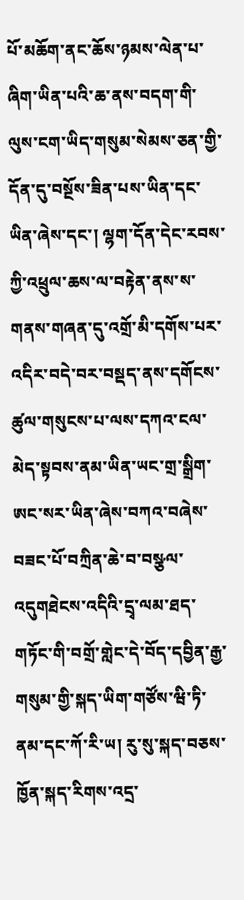པོ་མཆོག་ནང་ཆོས་ཉམས་ལེན་པ་ཞིག་ཡིན་པའི་ཆ་ནས་བདག་གི་ལུས་ངག་ཡིད་གསུམ་སེམས་ཅན་གྱི་དོན་དུ་བསྔོས་ཟིན་པས་ཡིན་དང་ཡིན་ཞེས་དང་། ལྷག་དོན་དེང་རབས་ཀྱི་འཕྲུལ་ཆས་ལ་བརྟེན་ནས་ས་གནས་གཞན་དུ་འགྲོ་མི་དགོས་པར་འདིར་བདེ་བར་བསྡད་ནས་དགོངས་ཚུལ་གསུངས་པ་ལས་དཀའ་ངལ་མེད་སྟབས་ནམ་ཡིན་ཡང་གྲ་སྒྲིག་ཨང་སར་ཡིན་ཞེས་བཀའ་བཞེས་བཟང་པོ་བཀྲིན་ཆེ་བ་བསྩལ་འདུགཐེངས་འདིའི་དྲྭ་ལམ་ཐད་གཏོང་གི་བགྲོ་གླེང་དེ་བོད་དབྱིན་རྒྱ་གསུམ་གྱི་སྐད་ཡིག་གཙོས་ཝི་ཏི་ནམ་དང་ཀོ་རི་ཡ། རུ་སུ་སྐད་བཅས་ཁྱོན་སྐད་རིགས་འདྲ་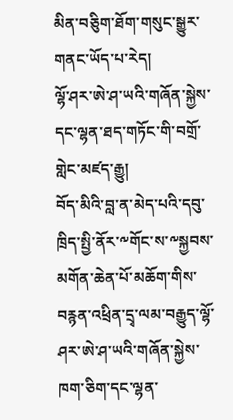མིན་བཅིུག་ཐོག་གསུང་སྒྱུར་གནང་ཡོད་པ་རེད།
ལྷོ་ཤར་ཨེ་ཤ་ཡའི་གཞོན་སྐྱེས་དང་ལྷན་ཐད་གཏོང་གི་བགྲོ་གླེང་མཛད་རྒྱུ།
བོད་མིའི་བླ་ན་མེད་པའི་དབུ་ཁྲིད་སྤྱི་ནོར་༸གོང་ས་༸སྐྱབས་མགོན་ཆེན་པོ་མཆོག་གིས་བརྙན་འཕྲིན་དྲྭ་ལམ་བརྒྱུད་ལྷོ་ཤར་ཨེ་ཤ་ཡའི་གཞོན་སྐྱེས་ཁག་ཅིག་དང་ལྷན་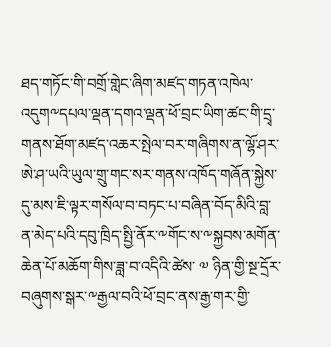ཐད་གཏོང་གི་བགྲོ་གླེང་ཞིག་མཛད་གཏན་འཁེལ་འདུག༸དཔལ་ལྡན་དགའ་ལྡན་ཕོ་བྲང་ཡིག་ཚང་གི་དྲྭ་གནས་ཐོག་མཛད་འཆར་སྤེལ་བར་གཞིགས་ན་ལྷོ་ཤར་ཨེ་ཤ་ཡའི་ཡུལ་གྲུ་གང་སར་གནས་འཁོད་གཞོན་སྐྱེས་དུ་མས་ཇི་ལྟར་གསོལ་བ་བཏང་པ་བཞིན་བོད་མིའི་བླ་ན་མེད་པའི་དབུ་ཁྲིད་སྤྱི་ནོར་༸གོང་ས་༸སྐྱབས་མགོན་ཆེན་པོ་མཆོག་གིས་ཟླ་བ་འདིའི་ཚེས་ ༧ ཉིན་གྱི་སྔ་དྲོར་བཞུགས་སྒར་༸རྒྱལ་བའི་ཕོ་བྲང་ནས་རྒྱ་གར་གྱི་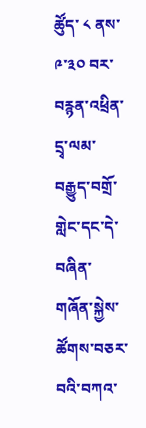ཚོུད་ ༨ ནས་ ༩་༣༠ བར་བརྙན་འཕྲིན་དྲྭ་ལམ་བརྒྱུད་བགྲོ་གླེང་དང་དེ་བཞིན་གཞོན་སྐྱེས་ཚོགས་བཅར་བའི་བཀའ་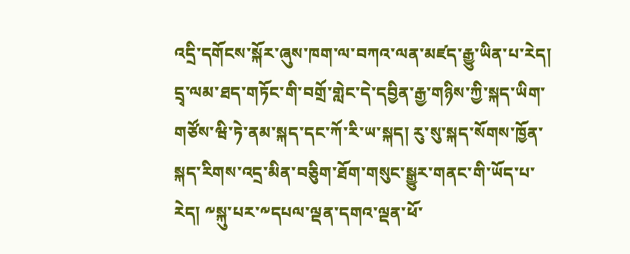འདྲི་དགོངས་སྐོར་ཞུས་ཁག་ལ་བཀའ་ལན་མཛད་རྒྱུ་ཡིན་པ་རེད། དྲྭ་ལམ་ཐད་གཏོང་གི་བགྲོ་གླེང་དེ་དབྱིན་རྒྱ་གཉིས་ཀྱི་སྐད་ཡིག་གཙོས་ཝི་ཏེ་ནམ་སྐད་དང་ཀོ་རི་ཡ་སྐད། རུ་སུ་སྐད་སོགས་ཁྱོན་སྐད་རིགས་འདྲ་མིན་བཅིུག་ཐོག་གསུང་སྒྱུར་གནང་གི་ཡོད་པ་རེད། ༸སྐུ་པར་༸དཔལ་ལྡན་དགའ་ལྡན་ཕོ་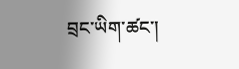བྲང་ཡིག་ཚང་།